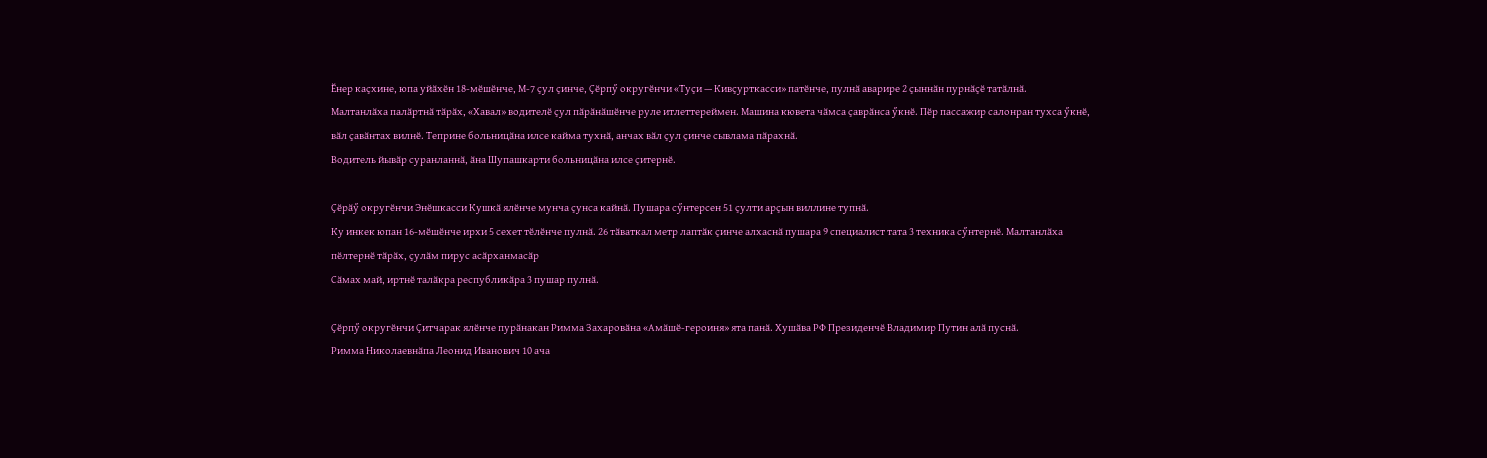Ӗнер каҫхине, юпа уйӑхӗн 18-мӗшӗнче, М-7 ҫул ҫинче, Ҫӗрпӳ округӗнчи «Туҫи — Кивҫурткасси» патӗнче, пулнӑ аварире 2 ҫыннӑн пурнӑҫӗ татӑлнӑ.
Малтанлӑха палӑртнӑ тӑрӑх, «Хавал» водителӗ ҫул пӑрӑнӑшӗнче руле итлеттереймен. Машина кювета чӑмса ҫаврӑнса ӳкнӗ. Пӗр пассажир салонран тухса ӳкнӗ, вӑл ҫавӑнтах вилнӗ. Теприне больницӑна илсе кайма тухнӑ, анчах вӑл ҫул ҫинче сывлама пӑрахнӑ.
Водитель йывӑр суранланнӑ, ӑна Шупашкарти больницӑна илсе ҫитернӗ.

Ҫӗрӑӳ округӗнчи Энӗшкасси Кушкӑ ялӗнче мунча ҫунса кайнӑ. Пушара сӳнтерсен 51 ҫулти арҫын виллине тупнӑ.
Ку инкек юпан 16-мӗшӗнче ирхи 5 сехет тӗлӗнче пулнӑ. 26 тӑваткал метр лаптӑк ҫинче алхаснӑ пушара 9 специалист тата 3 техника сӳнтернӗ. Малтанлӑха пӗлтернӗ тӑрӑх, ҫулӑм пирус асӑрханмасӑр
Сӑмах май, иртнӗ талӑкра республикӑра 3 пушар пулнӑ.

Ҫӗрпӳ округӗнчи Ҫитчарак ялӗнче пурӑнакан Римма Захаровӑна «Амӑшӗ-героиня» ята панӑ. Хушӑва РФ Президенчӗ Владимир Путин алӑ пуснӑ.
Римма Николаевнӑпа Леонид Иванович 10 ача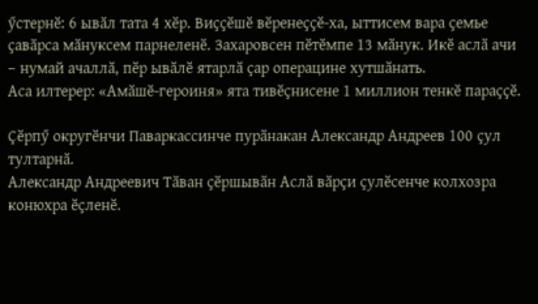ӳстернӗ: 6 ывӑл тата 4 хӗр. Виҫҫӗшӗ вӗренеҫҫӗ-ха, ыттисем вара ҫемье ҫавӑрса мӑнуксем парнеленӗ. Захаровсен пӗтӗмпе 13 мӑнук. Икӗ аслӑ ачи – нумай ачаллӑ, пӗр ывӑлӗ ятарлӑ ҫар операцине хутшӑнать.
Аса илтерер: «Амӑшӗ-героиня» ята тивӗҫнисене 1 миллион тенкӗ параҫҫӗ.

Ҫӗрпӳ округӗнчи Паваркассинче пурӑнакан Александр Андреев 100 ҫул тултарнӑ.
Александр Андреевич Тӑван ҫӗршывӑн Аслӑ вӑрҫи ҫулӗсенче колхозра конюхра ӗҫленӗ.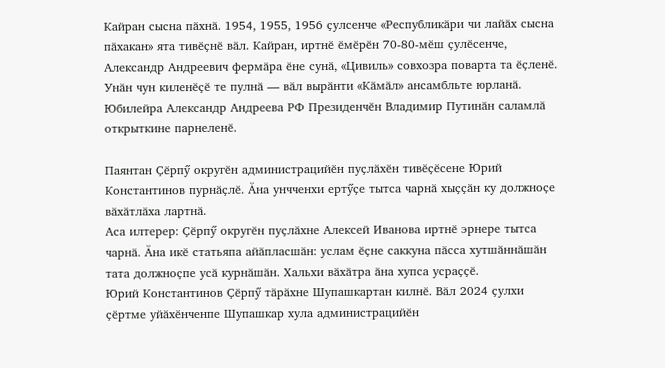Кайран сысна пӑхнӑ. 1954, 1955, 1956 ҫулсенче «Республикӑри чи лайӑх сысна пӑхакан» ята тивӗҫнӗ вӑл. Кайран, иртнӗ ӗмӗрӗн 70-80-мӗш ҫулӗсенче, Александр Андреевич фермӑра ӗне сунӑ, «Цивиль» совхозра поварта та ӗҫленӗ. Унӑн чун киленӗҫӗ те пулнӑ — вӑл вырӑнти «Кӑмӑл» ансамбльте юрланӑ.
Юбилейра Александр Андреева РФ Президенчӗн Владимир Путинӑн саламлӑ открыткине парнеленӗ.

Паянтан Ҫӗрпӳ округӗн администрацийӗн пуҫлӑхӗн тивӗҫӗсене Юрий Константинов пурнӑҫлӗ. Ӑна унчченхи ертӳҫе тытса чарнӑ хыҫҫӑн ку должноҫе вӑхӑтлӑха лартнӑ.
Аса илтерер: Ҫӗрпӳ округӗн пуҫлӑхне Алексей Иванова иртнӗ эрнере тытса чарнӑ. Ӑна икӗ статьяпа айӑпласшӑн: услам ӗҫне саккуна пӑсса хутшӑннӑшӑн тата должноҫпе усӑ курнӑшӑн. Хальхи вӑхӑтра ӑна хупса усраҫҫӗ.
Юрий Константинов Ҫӗрпӳ тӑрӑхне Шупашкартан килнӗ. Вӑл 2024 ҫулхи ҫӗртме уйӑхӗнченпе Шупашкар хула администрацийӗн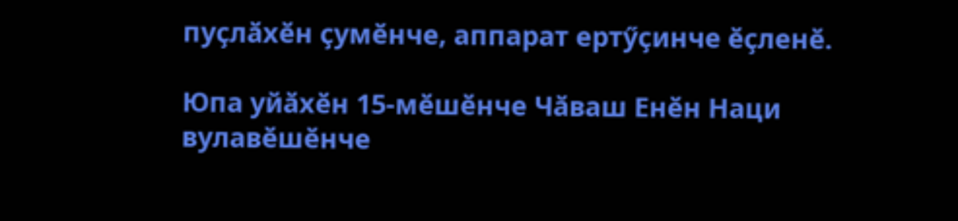пуҫлӑхӗн ҫумӗнче, аппарат ертӳҫинче ӗҫленӗ.

Юпа уйӑхӗн 15-мӗшӗнче Чӑваш Енӗн Наци вулавӗшӗнче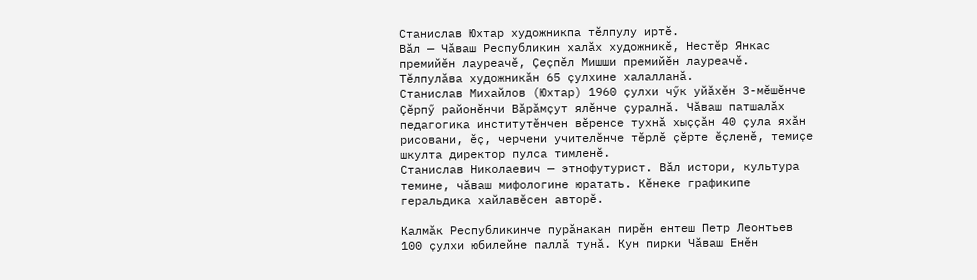Станислав Юхтар художникпа тӗлпулу иртӗ.
Вӑл — Чӑваш Республикин халӑх художникӗ, Нестӗр Янкас премийӗн лауреачӗ, Ҫеҫпӗл Мишши премийӗн лауреачӗ. Тӗлпулӑва художникӑн 65 ҫулхине халалланӑ.
Станислав Михайлов (Юхтар) 1960 ҫулхи чӳк уйӑхӗн 3-мӗшӗнче Ҫӗрпӳ районӗнчи Вӑрӑмҫут ялӗнче ҫуралнӑ. Чӑваш патшалӑх педагогика институтӗнчен вӗренсе тухнӑ хыҫҫӑн 40 ҫула яхӑн рисовани, ӗҫ, черчени учителӗнче тӗрлӗ ҫӗрте ӗҫленӗ, темиҫе шкулта директор пулса тимленӗ.
Станислав Николаевич — этнофутурист. Вӑл истори, культура темине, чӑваш мифологине юратать. Кӗнеке графикипе геральдика хайлавӗсен авторӗ.

Калмӑк Республикинче пурӑнакан пирӗн ентеш Петр Леонтьев 100 ҫулхи юбилейне паллӑ тунӑ. Кун пирки Чӑваш Енӗн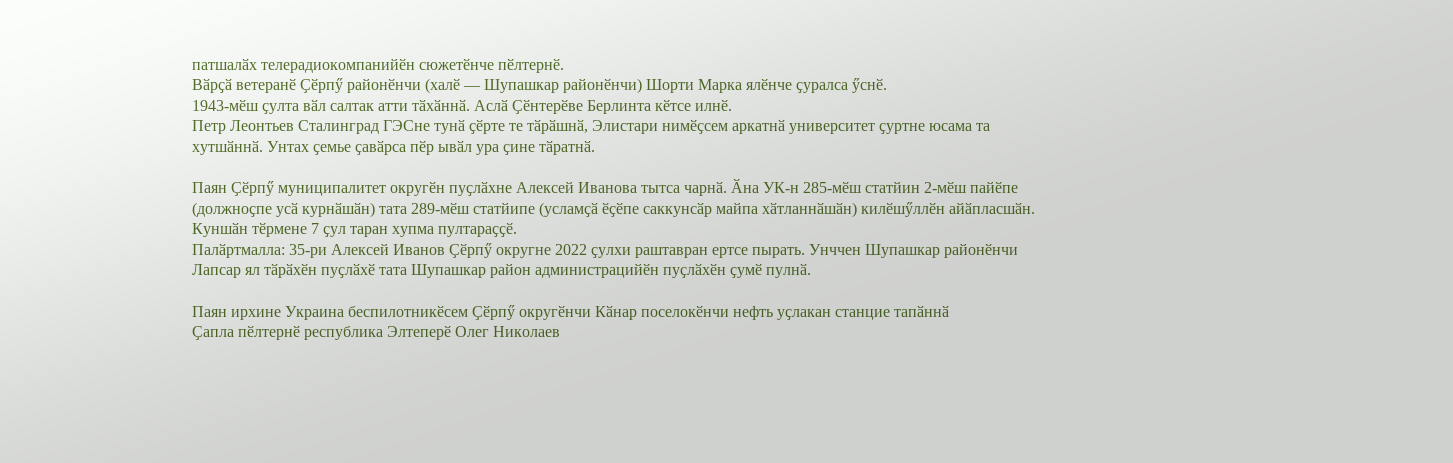патшалӑх телерадиокомпанийӗн сюжетӗнче пӗлтернӗ.
Вӑрҫӑ ветеранӗ Ҫӗрпӳ районӗнчи (халӗ — Шупашкар районӗнчи) Шорти Марка ялӗнче ҫуралса ӳснӗ.
1943-мӗш ҫулта вӑл салтак атти тӑхӑннӑ. Аслӑ Ҫӗнтерӗве Берлинта кӗтсе илнӗ.
Петр Леонтьев Сталинград ГЭСне тунӑ ҫӗрте те тӑрӑшнӑ, Элистари нимӗҫсем аркатнӑ университет ҫуртне юсама та хутшӑннӑ. Унтах ҫемье ҫавӑрса пӗр ывӑл ура ҫине тӑратнӑ.

Паян Ҫӗрпӳ муниципалитет округӗн пуҫлӑхне Алексей Иванова тытса чарнӑ. Ӑна УК-н 285-мӗш статйин 2-мӗш пайӗпе (должноҫпе усӑ курнӑшӑн) тата 289-мӗш статйипе (усламҫӑ ӗҫӗпе саккунсӑр майпа хӑтланнӑшӑн) килӗшӳллӗн айӑпласшӑн. Куншӑн тӗрмене 7 ҫул таран хупма пултараҫҫӗ.
Палӑртмалла: 35-ри Алексей Иванов Ҫӗрпӳ округне 2022 ҫулхи раштавран ертсе пырать. Унччен Шупашкар районӗнчи Лапсар ял тӑрӑхӗн пуҫлӑхӗ тата Шупашкар район администрацийӗн пуҫлӑхӗн ҫумӗ пулнӑ.

Паян ирхине Украина беспилотникӗсем Ҫӗрпӳ округӗнчи Кӑнар поселокӗнчи нефть уҫлакан станцие тапӑннӑ
Ҫапла пӗлтернӗ республика Элтеперӗ Олег Николаев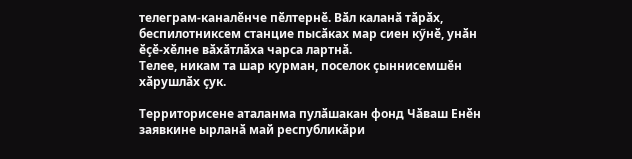телеграм-каналӗнче пӗлтернӗ. Вӑл каланӑ тӑрӑх, беспилотниксем станцие пысӑках мар сиен кӳнӗ, унӑн ӗҫӗ-хӗлне вӑхӑтлӑха чарса лартнӑ.
Телее, никам та шар курман, поселок ҫыннисемшӗн хӑрушлӑх ҫук.

Территорисене аталанма пулӑшакан фонд Чӑваш Енӗн заявкине ырланӑ май республикӑри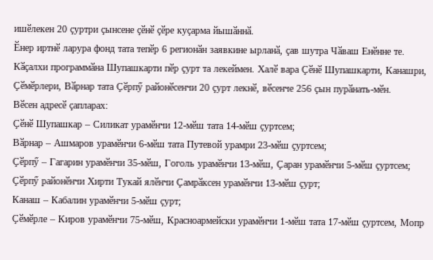ишӗлекен 20 ҫуртри ҫынсене ҫӗнӗ ҫӗре куҫарма йышӑннӑ.
Ӗнер иртнӗ ларура фонд тата тепӗр 6 регионӑн заявкине ырланӑ, ҫав шутра Чӑваш Енӗнне те.
Кӑҫалхи программӑна Шупашкарти пӗр ҫурт та лекеймен. Халӗ вара Ҫӗнӗ Шупашкарти, Канашри, Ҫӗмӗрлери, Вӑрнар тата Ҫӗрпӳ районӗсенчи 20 ҫурт лекнӗ, вӗсенче 256 ҫын пурӑнать-мӗн.
Вӗсен адресӗ ҫапларах:
Ҫӗнӗ Шупашкар – Силикат урамӗнчи 12-мӗш тата 14-мӗш ҫуртсем;
Вӑрнар – Ашмаров урамӗнчи 6-мӗш тата Путевой урамри 23-мӗш ҫуртсем;
Ҫӗрпӳ – Гагарин урамӗнчи 35-мӗш, Гоголь урамӗнчи 13-мӗш, Ҫаран урамӗнчи 5-мӗш ҫуртсем;
Ҫӗрпӳ районӗнчи Хирти Тукай ялӗнчи Ҫамрӑксен урамӗнчи 13-мӗш ҫурт;
Канаш – Кабалин урамӗнчи 5-мӗш ҫурт;
Ҫӗмӗрле – Киров урамӗнчи 75-мӗш, Красноармейски урамӗнчи 1-мӗш тата 17-мӗш ҫуртсем, Мопр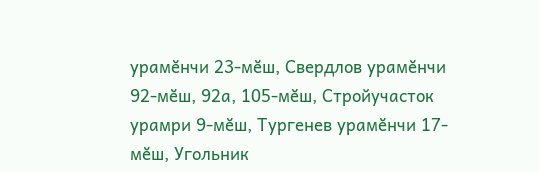урамӗнчи 23-мӗш, Свердлов урамӗнчи 92-мӗш, 92а, 105-мӗш, Стройучасток урамри 9-мӗш, Тургенев урамӗнчи 17-мӗш, Угольник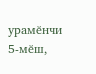урамӗнчи 5-мӗш,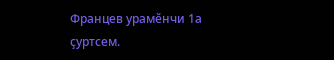Францев урамӗнчи 1а ҫуртсем.